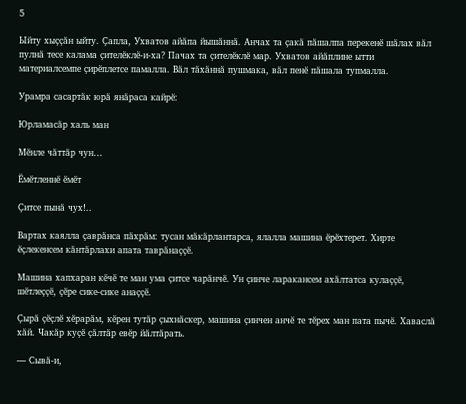5

Ыйту хыҫҫӑн ыйту. Ҫапла, Ухватов айӑпа йышӑннӑ. Анчах та ҫакӑ пӑшалпа перекенӗ шӑлах вӑл пулнӑ тесе калама ҫителӗклӗ-и-ха? Пачах та ҫителӗклӗ мар. Ухватов айӑплине ытти материалсемпе ҫирӗплетсе памалла. Вӑл тӑхӑннӑ пушмака, вӑл пенӗ пӑшала тупмалла.

Урамра сасартӑк юрӑ янӑраса кайрӗ:

Юрламасӑр халь ман

Мӗнле чӑттӑр чун…

Ӗмӗтленнӗ ӗмӗт

Ҫитсе пынӑ чух!..

Вартах каялла ҫаврӑнса пӑхрӑм: тусан мӑкӑрлантарса, ялалла машина ӗрӗхтерет. Хирте ӗҫлекенсем кӑнтӑрлахи апата таврӑнаҫҫӗ.

Машина хапхаран кӗчӗ те ман ума ҫитсе чарӑнчӗ. Ун ҫинче ларакансем ахӑлтатса кулаҫҫӗ, шӗтлеҫҫӗ, ҫӗре сике-сике анаҫҫӗ.

Ҫырӑ ҫӗҫлӗ хӗрарӑм, кӗрен тутӑр ҫыхнӑскер, машина ҫинчен анчӗ те тӗрех ман пата пычӗ. Хаваслӑ хӑй. Чакӑр куҫӗ ҫӑлтӑр евӗр йӑлтӑрать.

— Сывӑ-и,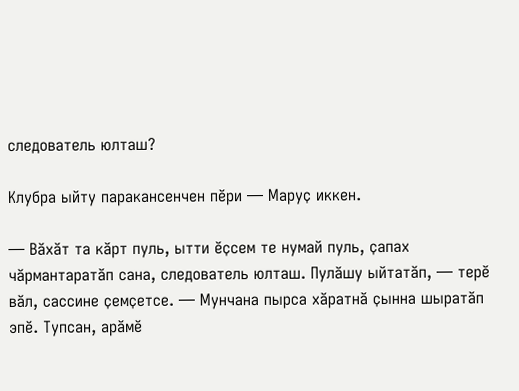следователь юлташ?

Клубра ыйту паракансенчен пӗри — Маруҫ иккен.

— Вӑхӑт та кӑрт пуль, ытти ӗҫсем те нумай пуль, ҫапах чӑрмантаратӑп сана, следователь юлташ. Пулӑшу ыйтатӑп, ― терӗ вӑл, сассине ҫемҫетсе. ― Мунчана пырса хӑратнӑ ҫынна шыратӑп эпӗ. Тупсан, арӑмӗ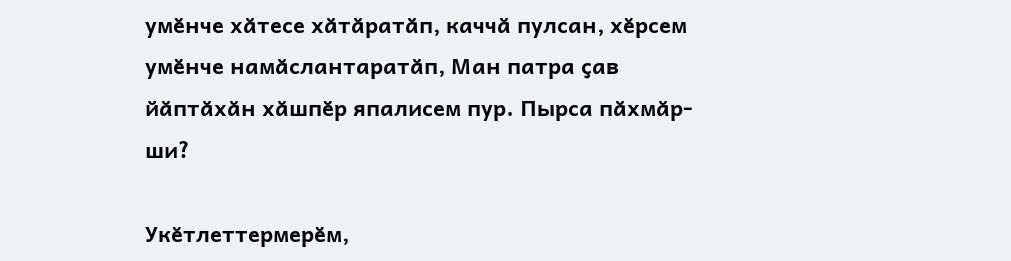умӗнче хӑтесе хӑтӑратӑп, каччӑ пулсан, хӗрсем умӗнче намӑслантаратӑп, Ман патра ҫав йӑптӑхӑн хӑшпӗр япалисем пур. Пырса пӑхмӑр-ши?

Укӗтлеттермерӗм,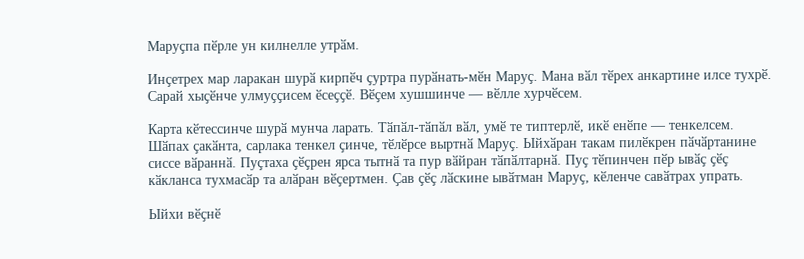Маруҫпа пӗрле ун килнелле утрӑм.

Инҫетрех мар ларакан шурӑ кирпӗч ҫуртра пурӑнать-мӗн Маруҫ. Мана вӑл тӗрех анкартине илсе тухрӗ. Сарай хыҫӗнче улмуҫҫисем ӗсеҫҫӗ. Вӗҫем хушшинче — вӗлле хурчӗсем.

Карта кӗтессинче шурӑ мунча ларать. Тӑпӑл-тӑпӑл вӑл, умӗ те типтерлӗ, икӗ енӗпе — тенкелсем. Шӑпах ҫакӑнта, сарлака тенкел ҫинче, тӗлӗрсе выртнӑ Маруҫ. Ыйхӑран такам пилӗкрен пӑчӑртанине сиссе вӑраннӑ. Пуҫтаха ҫӗҫрен ярса тытнӑ та пур вӑйран тӑпӑлтарнӑ. Пуҫ тӗпинчен пӗр ывӑҫ ҫӗҫ кӑкланса тухмасӑр та алӑран вӗҫертмен. Ҫав ҫӗҫ лӑскине ывӑтман Маруҫ, кӗленче савӑтрах упрать.

Ыйхи вӗҫнӗ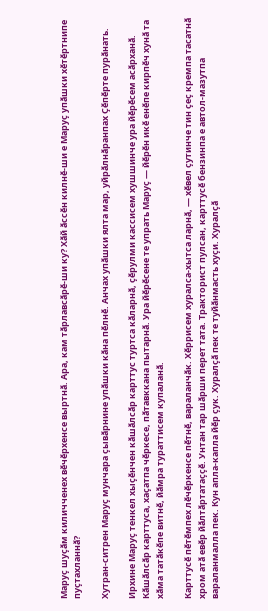Маруҫ шуҫӑм киличченех вӗчӗрхенсе выртнӑ. Ара, кам тӑрлавсӑрӗ-ши ку? Хӑй ӑссӗн килнӗ-ши е Маруҫ упӑшки хӗтӗртнипе пуҫтахланнӑ?

Хутран-ситрен Маруҫ мунчара ҫывӑрнине упӑшки кӑна пӗлнӗ. Анчах упӑшки ялта мар, уйрӑлнӑранпах Ҫӗпӗрте пурӑнать.

Ирхине Маруҫ тенкел хыҫӗнчен кӑшӑлсӑр карттус туртса кӑларнӑ, ҫӗрулми кассисем хушшинче ура йӗрӗсем асӑрханӑ. Кӑшӑлсӑр карттуса, хаҫатпа чӗркесе, пӑтавккана пытарнӑ. Ура йӗрӗсене те упрать Маруҫ — йӗрӗн икӗ енӗпе кирпӗч хунӑ та хӑма татӑкӗпе витнӗ, йӑмра тураттисем купаланӑ.

Карттусӗ пӗтӗмпех лӗчӗркенсе пӗтнӗ, вараланчӑк. Хӗррисем хуралса-хытса ларнӑ, ― хӗвел ҫутинче тин ҫеҫ кремпа тасатнӑ хром атӑ евӗр йӑлтӑртатаҫҫӗ. Унтан тар шӑрши перет тата. Тракторист пулсан, карттусӗ бензинпа е автол-мазутпа вараланмалла пек. Кун апла-капла йӗр ҫук. Хуралҫӑ пек те туйӑнмасть хуҫи. Хуралҫӑ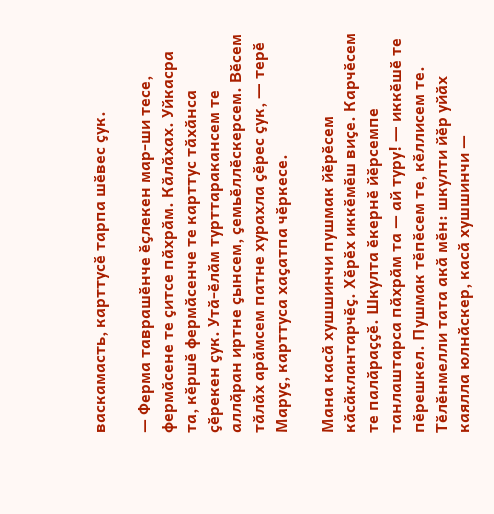васкамасть, карттусӗ тарпа шӗвес ҫук.

— Ферма таврашӗнче ӗҫлекен мар-ши тесе, фермӑсене те ҫитсе пӑхрӑм. Кӑлӑхах. Уйкасра та, кӗршӗ фермӑсенче те карттус тӑхӑнса ҫӗрекен ҫук. Утӑ-ӗлӑм турттаракансем те аллӑран иртне ҫынсем, ҫемьӗллӗскерсем. Вӗсем тӑлӑх арӑмсем патне хурахла ҫӗрес ҫук, ― терӗ Маруҫ, карттуса хаҫатпа чӗркесе.

Мана касӑ хушшинчи пушмак йӗрӗсем кӑсӑклантарчӗҫ. Хӗрӗх иккӗмӗш виҫе. Карчӗсем те палӑраҫҫӗ. Шкулта ӗкернӗ йӗрсемпе танлаштарса пӑхрӑм та — ай туру! ― иккӗшӗ те пӗрешкел. Пушмак тӗпӗсем те, кӗллисем те. Тӗлӗнмелли тата акӑ мӗн: шкулти йӗр уйӑх каялла юлнӑскер, касӑ хушшинчи —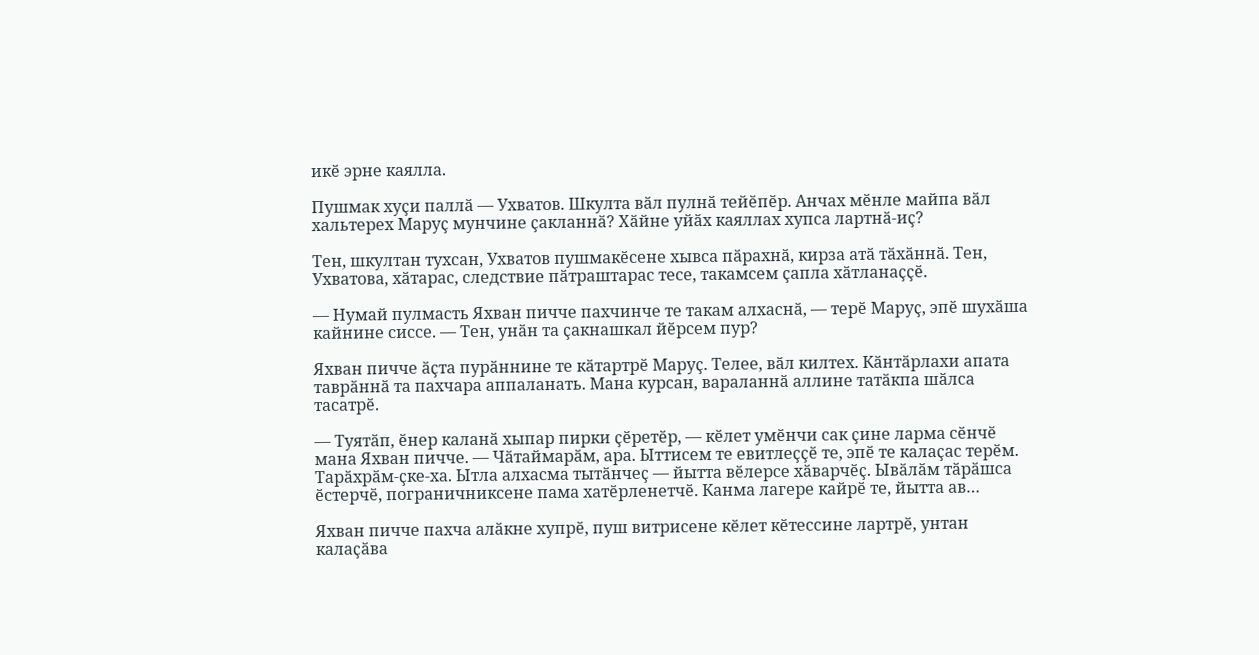икӗ эрне каялла.

Пушмак хуҫи паллӑ — Ухватов. Шкулта вӑл пулнӑ тейӗпӗр. Анчах мӗнле майпа вӑл хальтерех Маруҫ мунчине ҫакланнӑ? Хӑйне уйӑх каяллах хупса лартнӑ-иҫ?

Тен, шкултан тухсан, Ухватов пушмакӗсене хывса пӑрахнӑ, кирза атӑ тӑхӑннӑ. Тен, Ухватова, хӑтарас, следствие пӑтраштарас тесе, такамсем ҫапла хӑтланаҫҫӗ.

— Нумай пулмасть Яхван пичче пахчинче те такам алхаснӑ, ― терӗ Маруҫ, эпӗ шухӑша кайнине сиссе. ― Тен, унӑн та ҫакнашкал йӗрсем пур?

Яхван пичче ӑҫта пурӑннине те кӑтартрӗ Маруҫ. Телее, вӑл килтех. Кӑнтӑрлахи апата таврӑннӑ та пахчара аппаланать. Мана курсан, вараланнӑ аллине татӑкпа шӑлса тасатрӗ.

— Туятӑп, ӗнер каланӑ хыпар пирки ҫӗретӗр, ― кӗлет умӗнчи сак ҫине ларма сӗнчӗ мана Яхван пичче. ― Чӑтаймарӑм, ара. Ыттисем те евитлеҫҫӗ те, эпӗ те калаҫас терӗм. Тарӑхрӑм-ҫке-ха. Ытла алхасма тытӑнчеҫ — йытта вӗлерсе хӑварчӗҫ. Ывӑлӑм тӑрӑшса ӗстерчӗ, пограничниксене пама хатӗрленетчӗ. Канма лагере кайрӗ те, йытта ав…

Яхван пичче пахча алӑкне хупрӗ, пуш витрисене кӗлет кӗтессине лартрӗ, унтан калаҫӑва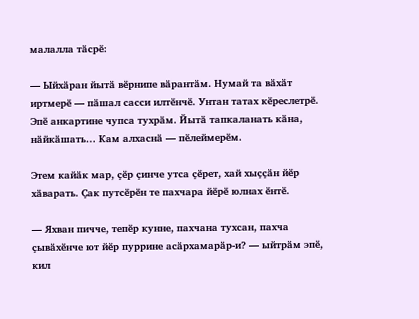малалла тӑсрӗ:

— Ыйхӑран йытӑ вӗрнипе вӑрантӑм. Нумай та вӑхӑт иртмерӗ — пӑшал сасси илтӗнчӗ. Унтан татах кӗреслетрӗ. Эпӗ анкартине чупса тухрӑм. Йытӑ тапкаланать кӑна, нӑйкӑшать… Кам алхаснӑ — пӗлеймерӗм.

Этем кайӑк мар, ҫӗр ҫинче утса ҫӗрет, хай хыҫҫӑн йӗр хӑварать. Ҫак путсӗрӗн те пахчара йӗрӗ юлнах ӗнтӗ.

— Яхван пичче, тепӗр кунне, пахчана тухсан, пахча ҫывӑхӗнче ют йӗр пуррине асӑрхамарӑр-и? — ыйтрӑм эпӗ, кил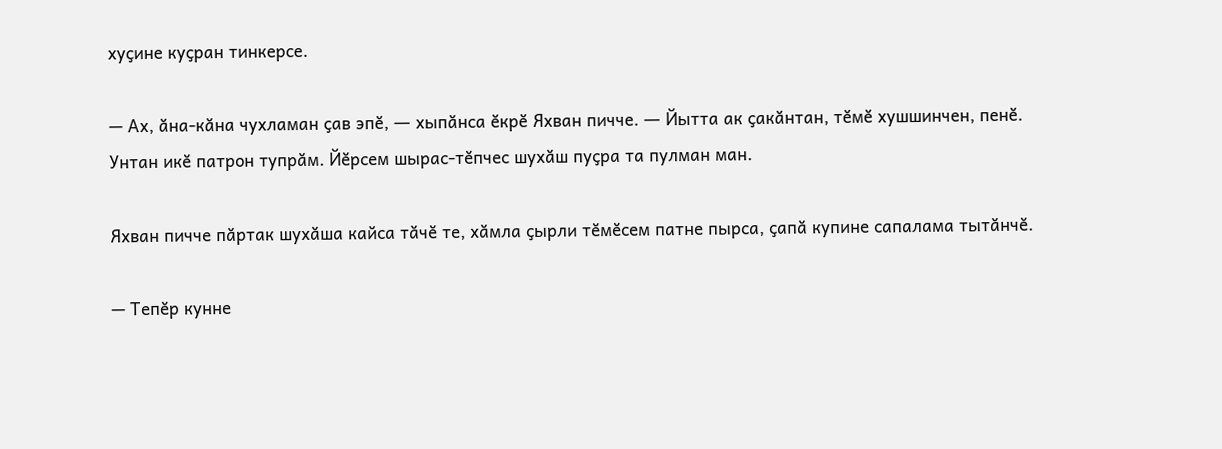хуҫине куҫран тинкерсе.

— Ах, ӑна-кӑна чухламан ҫав эпӗ, ― хыпӑнса ӗкрӗ Яхван пичче. ― Йытта ак ҫакӑнтан, тӗмӗ хушшинчен, пенӗ. Унтан икӗ патрон тупрӑм. Йӗрсем шырас-тӗпчес шухӑш пуҫра та пулман ман.

Яхван пичче пӑртак шухӑша кайса тӑчӗ те, хӑмла ҫырли тӗмӗсем патне пырса, ҫапӑ купине сапалама тытӑнчӗ.

— Тепӗр кунне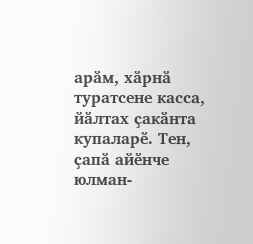арӑм, хӑрнӑ туратсене касса, йӑлтах ҫакӑнта купаларӗ. Тен, ҫапӑ айӗнче юлман-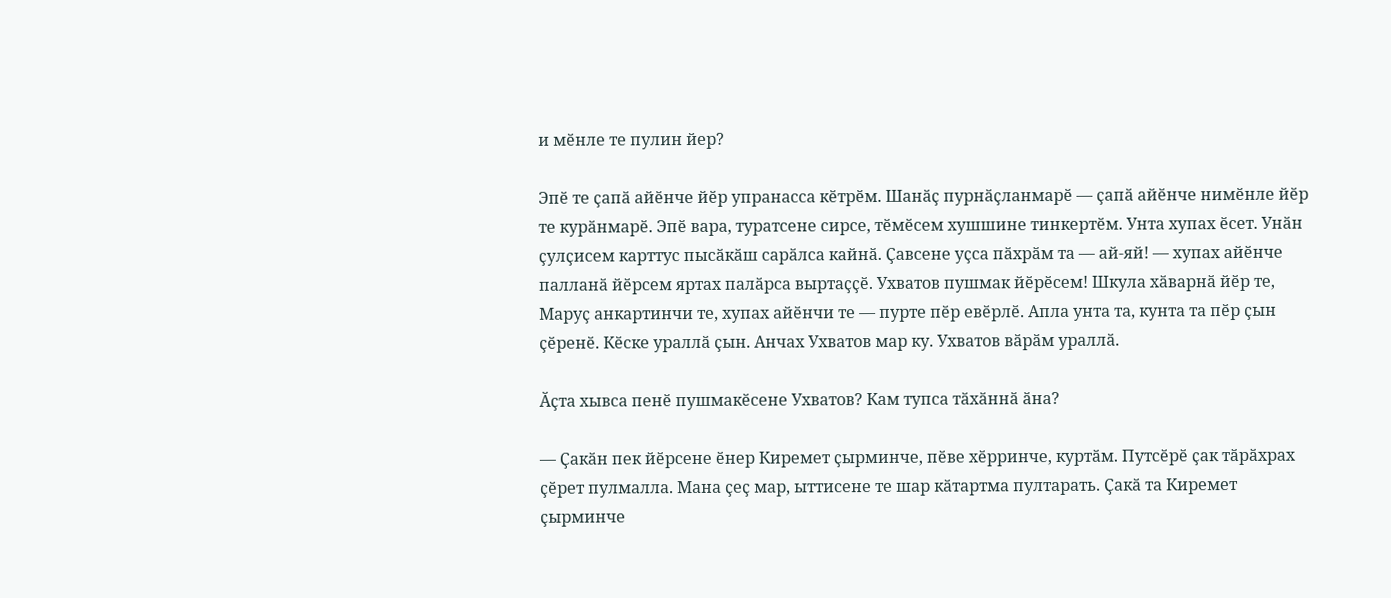и мӗнле те пулин йер?

Эпӗ те ҫапӑ айӗнче йӗр упранасса кӗтрӗм. Шанӑҫ пурнӑҫланмарӗ — ҫапӑ айӗнче нимӗнле йӗр те курӑнмарӗ. Эпӗ вара, туратсене сирсе, тӗмӗсем хушшине тинкертӗм. Унта хупах ӗсет. Унӑн ҫулҫисем карттус пысӑкӑш сарӑлса кайнӑ. Ҫавсене уҫса пӑхрӑм та — ай-яй! — хупах айӗнче палланӑ йӗрсем яртах палӑрса выртаҫҫӗ. Ухватов пушмак йӗрӗсем! Шкула хӑварнӑ йӗр те, Маруҫ анкартинчи те, хупах айӗнчи те — пурте пӗр евӗрлӗ. Апла унта та, кунта та пӗр ҫын ҫӗренӗ. Кӗске ураллӑ ҫын. Анчах Ухватов мар ку. Ухватов вӑрӑм ураллӑ.

Ӑҫта хывса пенӗ пушмакӗсене Ухватов? Кам тупса тӑхӑннӑ ӑна?

— Ҫакӑн пек йӗрсене ӗнер Киремет ҫырминче, пӗве хӗрринче, куртӑм. Путсӗрӗ ҫак тӑрӑхрах ҫӗрет пулмалла. Мана ҫеҫ мар, ыттисене те шар кӑтартма пултарать. Ҫакӑ та Киремет ҫырминче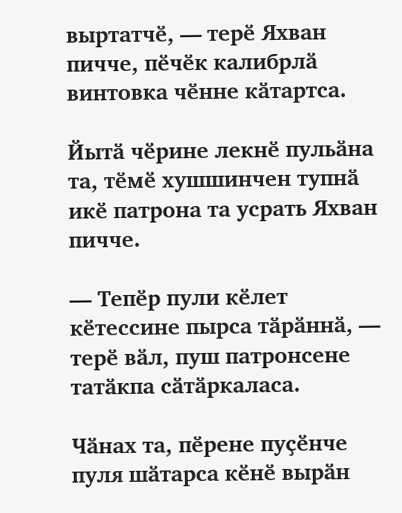выртатчӗ, ― терӗ Яхван пичче, пӗчӗк калибрлӑ винтовка чӗнне кӑтартса.

Йытӑ чӗрине лекнӗ пульӑна та, тӗмӗ хушшинчен тупнӑ икӗ патрона та усрать Яхван пичче.

— Тепӗр пули кӗлет кӗтессине пырса тӑрӑннӑ, ― терӗ вӑл, пуш патронсене татӑкпа сӑтӑркаласа.

Чӑнах та, пӗрене пуҫӗнче пуля шӑтарса кӗнӗ вырӑн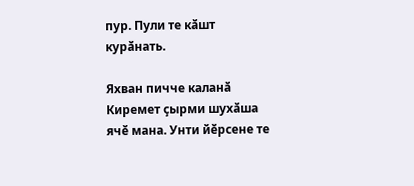пур. Пули те кӑшт курӑнать.

Яхван пичче каланӑ Киремет ҫырми шухӑша ячӗ мана. Унти йӗрсене те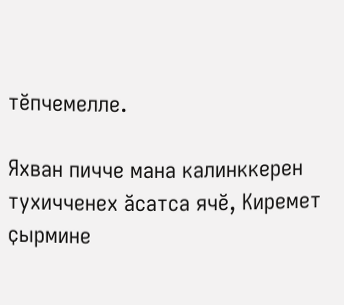тӗпчемелле.

Яхван пичче мана калинккерен тухичченех ӑсатса ячӗ, Киремет ҫырмине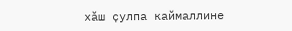хӑш ҫулпа каймаллине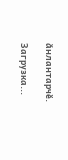ӑнлантарчӗ.

Загрузка...